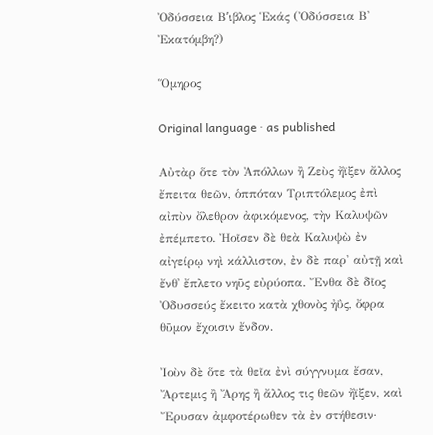Ὀδύσσεια Βʹιβλος Ἑκάς (Ὀδύσσεια Β᾽ Ἐκατόμβη?)

Ὅμηρος

Original language · as published

Αὐτὰρ ὅτε τὸν Ἀπόλλων ἢ Ζεὺς ἤϊξεν ἄλλος ἔπειτα θεῶν, ὁππόταν Τριπτόλεμος ἐπὶ αἰπὺν ὄλεθρον ἀφικόμενος, τὴν Καλυψῶν ἐπέμπετο. Ἠοῖσεν δὲ θεὰ Καλυψὼ ἐν αἰγείρῳ νηὶ κάλλιστον, ἐν δὲ παρ' αὐτῇ καὶ ἔνθ᾽ ἔπλετο νηῦς εὐρύοπα. Ἔνθα δὲ δῖος Ὀδυσσεύς ἔκειτο κατὰ χθονὸς ἠΰς, ὄφρα θῦμον ἔχοισιν ἔνδον.

Ἰοὺν δὲ ὅτε τὰ θεῖα ἐνὶ σύγγνυμα ἔσαν, Ἄρτεμις ἢ Ἄρης ἢ ἄλλος τις θεῶν ἤϊξεν, καὶ Ἔρυσαν ἀμφοτέρωθεν τὰ ἐν στήθεσιν·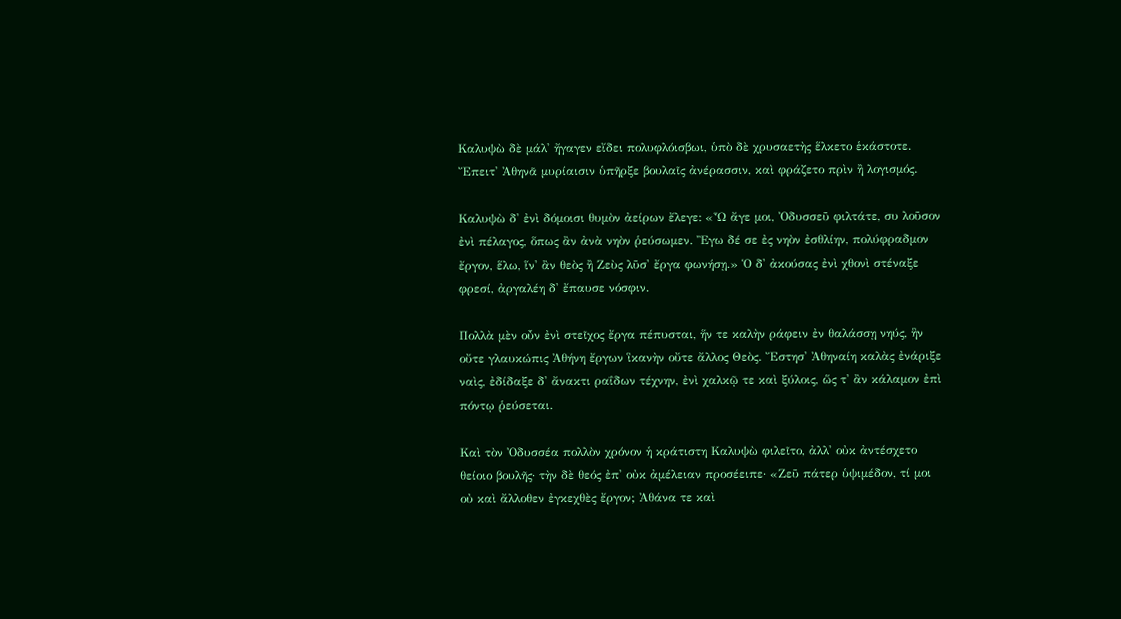Καλυψὼ δὲ μάλ' ἤγαγεν εἴδει πολυφλόισβωι, ὑπὸ δὲ χρυσαετὴς ἕλκετο ἑκάστοτε. Ἔπειτ' Ἀθηνᾶ μυρίαισιν ὑπῆρξε βουλαῖς ἀνέρασσιν, καὶ φράζετο πρὶν ἢ λογισμός.

Καλυψὼ δ' ἐνὶ δόμοισι θυμὸν ἀείρων ἔλεγε: «Ὦ ἄγε μοι, Ὀδυσσεῦ φιλτάτε, συ λοῦσον ἐνὶ πέλαγος, ὅπως ἂν ἀνὰ νηὸν ῥεύσωμεν. Ἒγω δέ σε ἐς νηὸν ἐσθλίην, πολύφραδμον ἔργον, ἕλω, ἵν' ἂν θεὸς ἢ Ζεὺς λῦσ' ἔργα φωνήσῃ.» Ὁ δ' ἀκούσας ἐνὶ χθονὶ στέναξε φρεσί, ἀργαλέη δ' ἔπαυσε νόσφιν.

Πολλὰ μὲν οὖν ἐνὶ στεῖχος ἔργα πέπυσται, ἥν τε καλὴν ράφειν ἐν θαλάσσῃ νηύς, ἣν οὔτε γλαυκώπις Ἀθήνη ἔργων ἳκανὴν οὔτε ἄλλος Θεὸς. Ἔστησ' Ἀθηναίη καλὰς ἐνάριξε ναὶς, ἐδίδαξε δ' ἄνακτι ραΐδων τέχνην, ἐνὶ χαλκῷ τε καὶ ξύλοις, ὥς τ' ἂν κάλαμον ἐπὶ πόντῳ ῥεύσεται.

Καὶ τὸν Ὀδυσσέα πολλὸν χρόνον ἡ κράτιστη Καλυψὼ φιλεῖτο, ἀλλ' οὐκ ἀντέσχετο θείοιο βουλῆς· τὴν δὲ θεός ἐπ' οὐκ ἀμέλειαν προσέειπε· «Ζεῦ πάτερ ὑψιμέδον, τί μοι οὐ καὶ ἄλλοθεν ἐγκεχθὲς ἔργον; Ἀθάνα τε καὶ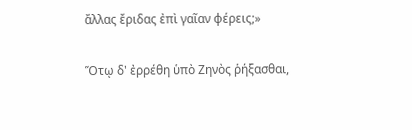ἄλλας ἔριδας ἐπὶ γαῖαν φέρεις;»

Ὅτῳ δ' ἐρρέθη ὑπὸ Ζηνὸς ῥήξασθαι,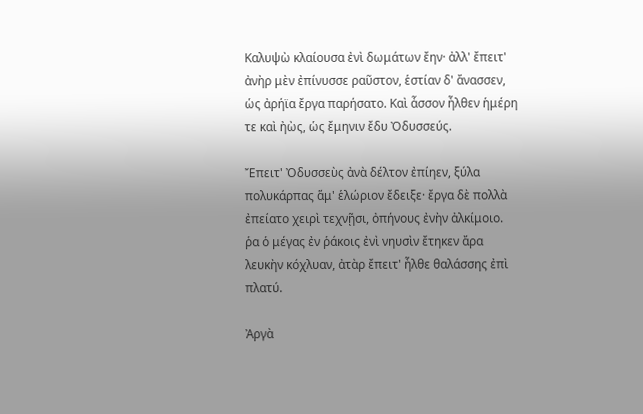Καλυψὼ κλαίουσα ἐνὶ δωμάτων ἔην· ἀλλ' ἔπειτ' ἀνὴρ μὲν ἐπίνυσσε ραῦστον, ἑστίαν δ' ἄνασσεν, ὡς ἀρήϊα ἔργα παρήσατο. Καὶ ἆσσον ἦλθεν ἡμέρη τε καὶ ἠὼς, ὡς ἔμηνιν ἔδυ Ὀδυσσεύς.

Ἔπειτ' Ὀδυσσεὺς ἀνὰ δέλτον ἐπίηεν, ξύλα πολυκάρπας ἅμ' ἑλώριον ἔδειξε· ἔργα δὲ πολλὰ ἐπείατο χειρὶ τεχνῇσι, ὀπήνους ἐνὴν ἀλκίμοιο. ῥα ὁ μέγας ἐν ῥάκοις ἐνὶ νηυσὶν ἔτηκεν ἄρα λευκὴν κόχλυαν, ἀτὰρ ἔπειτ' ἦλθε θαλάσσης ἐπὶ πλατύ.

Ἀργὰ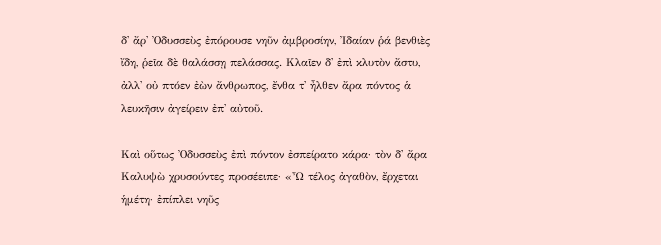δ' ἄρ' Ὀδυσσεὺς ἐπόρουσε νηῦν ἀμβροσίην, Ἰδαίαν ῥά βενθιὲς ἴδη, ῥεῖα δὲ θαλάσσῃ πελάσσας. Κλαῖεν δ' ἐπὶ κλυτὸν ἄστυ, ἀλλ' οὐ πτόεν ἐὼν ἄνθρωπος, ἔνθα τ' ἦλθεν ἄρα πόντος ἁ λευκῆσιν ἀγείρειν ἐπ' αὐτοῦ.

Καὶ οὕτως Ὀδυσσεὺς ἐπὶ πόντον ἐσπείρατο κάρα· τὸν δ' ἄρα Καλυψὼ χρυσούντες προσέειπε· «Ὦ τέλος ἀγαθὸν, ἔρχεται ἡμέτη· ἐπίπλει νηῦς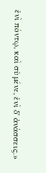ἐνὶ πόντῳ, καὶ σὺ μένε, ἐνὶ δ' ἀνάσσεις.»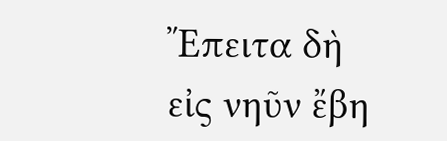Ἔπειτα δὴ εἰς νηῦν ἔβη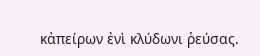κἀπείρων ἐνὶ κλύδωνι ῥεύσας.